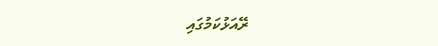ރޭއަޅުކަމުގައި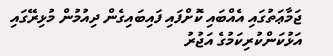ޖަމާޢަތުގައި އެއްބައި ކޮށްފައި ފައިބައިގެން ދިއުމުން މުޅިރޭގައި އަޅުކަންކުރިކަމުގެ އަޖުރު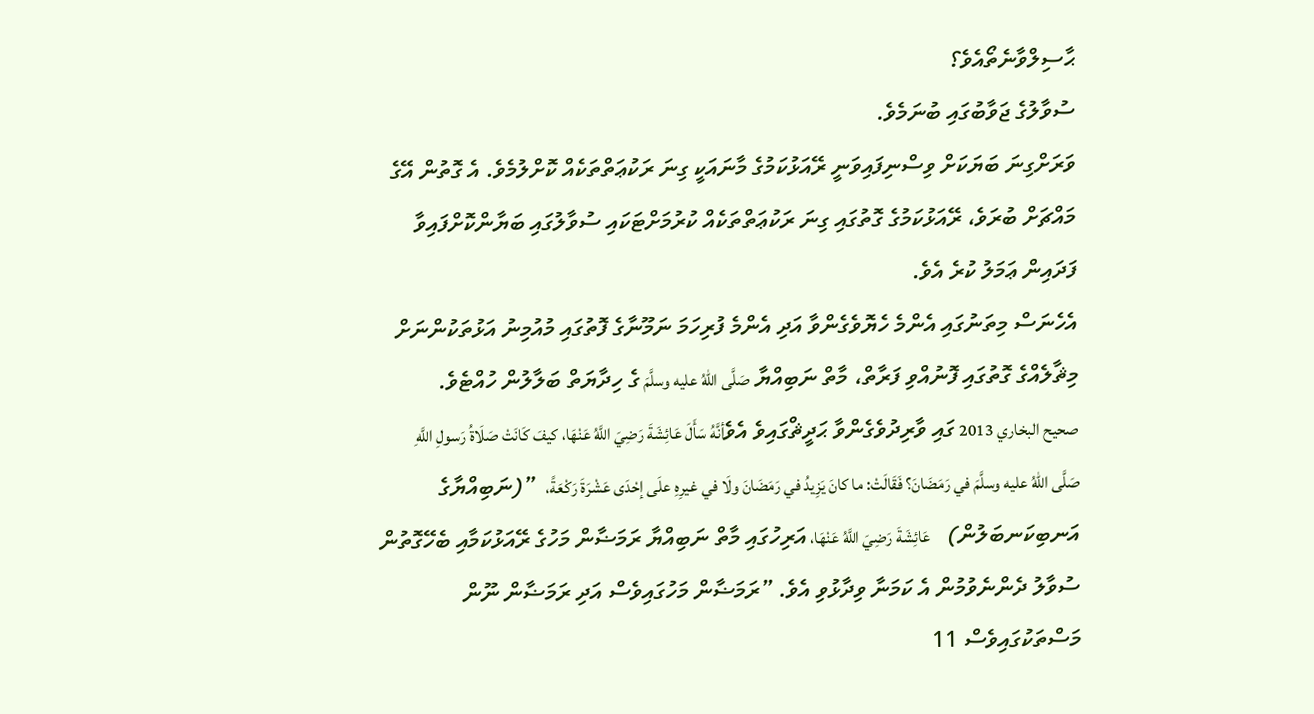ޙާސިލްވާނެތޯއެވެ؟
ސުވާލުގެ ޖަވާބުގައި ބުނަމެވެ.
ވަރަށްގިނަ ބަޔަކަށް ވިސްނިފައިވަނީ ރޭއަޅުކަމުގެ މާނައަކީ ގިނަ ރަކުޢަތްތަކެއް ކޮށްލުމެވެ. އެ ގޮތުން އޭގެ މައްޗަށް ބުރަވެ، ރޭއަޅުކަމުގެ ގޮތުގައި ގިނަ ރަކުޢަތްތަކެއް ކުރުމަށްޓަކައި ސުވާލުގައި ބަޔާންކޮށްފައިވާ ފަދައިން ޢަމަލު ކުރެ އެވެ.
އެހެނަސް މިތަނުގައި އެންމެ ހެޔޮވެގެންވާ އަދި އެންމެ ފުރިހަމަ ނަމޫނާގެ ފޮތުގައި މުއުމިނު އަޅުތަކުންނަށް މިޘާލެއްގެ ގޮތުގައި ފޮނުއްވި ފަރާތް، މާތް ނަބިއްޔާ صَلَّى اللهُ عليه وسلَّمَ ގެ ހިދާޔަތް ބަލާލުން ހުއްޓެވެ.
صحيح البخاري 2013 ގައި ވާރިދުވެގެންވާ ޙަދީޘްގައިވެ އެވެأنَّهُ سَأَلَ عَائِشَةَ رَضِيَ اللَّهُ عَنْهَا، كيفَ كَانَتْ صَلَاةُ رَسولِ اللَّهِ صَلَّى اللهُ عليه وسلَّمَ في رَمَضَانَ؟ فَقَالَتْ: ما كانَ يَزِيدُ في رَمَضَانَ ولَا في غيرِهِ علَى إحْدَى عَشْرَةَ رَكْعَةً،   ”(ނަބިއްޔާގެ އަނބިކަނބަލުން)   عَائِشَةَ رَضِيَ اللَّهُ عَنْهَا، އަރިހުގައި މާތް ނަބިއްޔާ ރަމަޟާން މަހުގެ ރޭއަޅުކަމާއި ބެހޭގޮތުން ސުވާލު ދެންނެވުމުން އެ ކަމަނާ ވިދާޅުވި އެވެ. ”ރަމަޟާން މަހުގައިވެސް އަދި ރަމަޟާން ނޫން މަސްތަކުގައިވެސް 11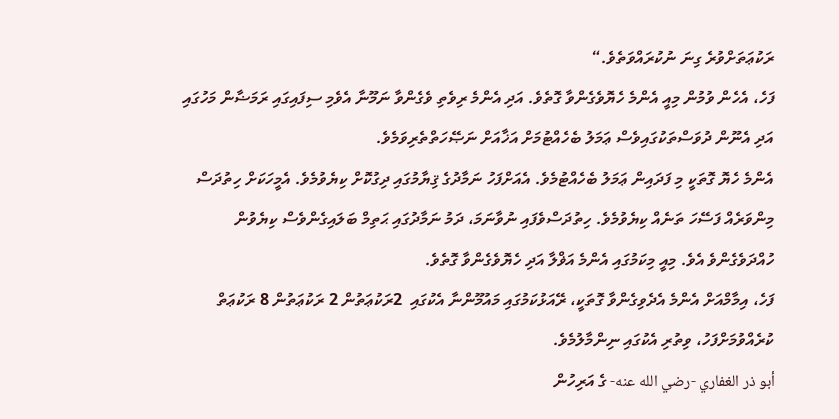ރަކުޢަތަށްވުރެ ގިނަ ނުކުރައްވަތެވެ.“
ފަހެ، އެހެން ވުމުން މިއީ އެންމެ ހެޔޮވެގެންވާ ގޮތެވެ. އަދި އެންމެ ރިވެތި ވެގެންވާ ނަމޫނާ އެވެމި ސިފައިގައި ރަމަޟާން މަހުގައި އަދި އެނޫން ދުވަސްތަކުގައިވެސް ޢަމަލު ބެހެއްޓުމަށް އަޚާއަށް ނަޞޭހަތްތެރިވަމެވެ.
އެންމެ ހެޔޮ ގޮތަކީ މި ފަދައިން ޢަމަލު ބެހެއްޓުމެވެ. އެއަށްފަހު ނަމާދުގެ ޤިޔާމުގައި ދިގުކޮށް ކިޔެވުމެވެ. އެމީހަކަށް ހިތުދަސް މިންވަރެއް ފަސޭހަ ތަނެއް ކިޔެވުމެވެ. ހިތުދަސްވެފައި ނުވާނަމަ، ދަމު ނަމާދުގައި ޙަތިމް ބަލައިގެންވެސް ކިޔެވުން ހުއްދަވެގެންވެ އެވެ. މިއީ މިކަމުގައި އެންމެ އަޥްލާ އަދި ހެޔޮވެގެންވާ ގޮތެވެ.
ފަހެ، އިމާމްއަށް އެންމެ އެދެވިގެންވާ ގޮތަކީ، ރޭއަޅުކަމުގައި މައުމޫންނާ އެކުގައި  2ރަކުޢަތުން 2 ރަކުޢަތުން 8 ރަކުޢަތް ކުރެއްވުމަށްފަހު، ވިތުރި އެކުގައި ނިންމާލުމެވެ.
أبو ذر الغفاري -رضي الله عنه- ގެ އަރިހުން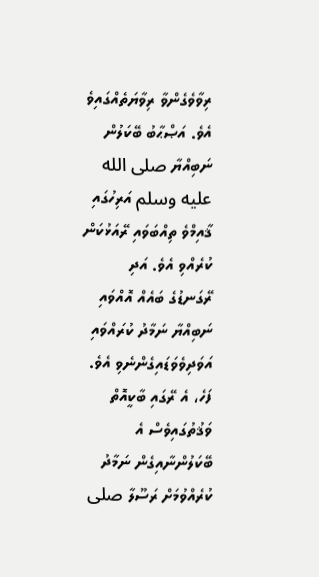ރިވާވެގެންވާ ރިވާޔަތެއްގައިވެ އެވެ. އަޞްޙާބު ބޭކަލުން ނަބިއްޔާ صلى الله عليه وسلم އަރިހުގައި ޤާއިމްވެ ތިއްބަވައި ރޭއަޅުކަން ކުރެއްވި އެވެ. އަދި ރޭގަނޑުގެ ބައެއް އޮއްވައި ނަބިއްޔާ ނަމާދު ކުރައްވައި އަވަދިވެވަޑައިގެންނެވި އެވެ. ފަހެ، އެ ރޭގައި ބާކީއޮތް ވަޤުތުގައިވެސް އެ ބޭކަލުންނާއިގެން ނަމާދު ކުރެއްވުމަށް ރަސޫލާ صلى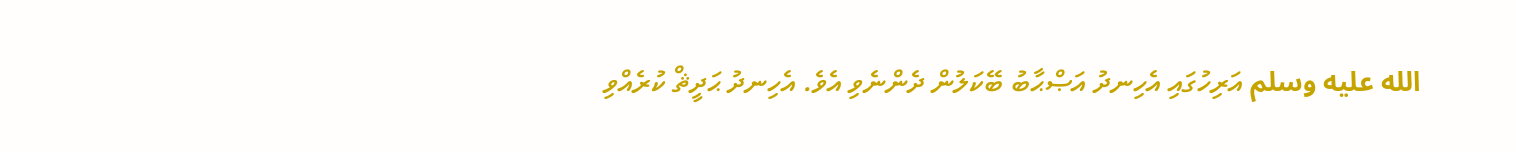الله عليه وسلم އަރިހުގައި އެހިނދު އަޞްޙާބު ބޭކަލުން ދެންނެވި އެވެ. އެހިނދު ޙަދީޘް ކުރެއްވި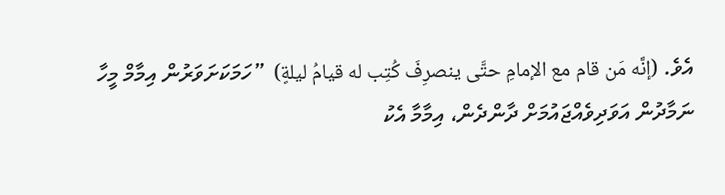އެވެ. (إنَّه مَن قام مع الإمامِ حتَّى ينصرِفَ كُتِب له قيامُ ليلةٍ)  ”ހަމަކަށަވަރުން އިމާމް މީހާ ނަމާދުން އަވަދިވެއްޖައުމަށް ދާންދެން، އިމާމާ އެކު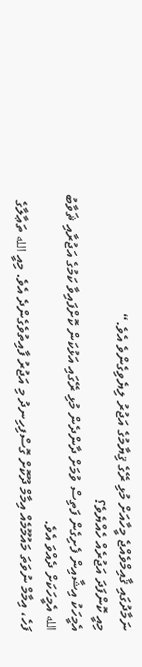ނަމާދުގައި ޤާއިމްވެއްޖެ މީހާއަށް މުޅި ރޭގެ ޤިޔާމުގެ އަޖުރު ލިޔެވިގެންވެ އެވެ.“
މިއީ ކޮންފަދަ އަޖުރެއް ހެއްޔެވެ؟
އެމީހަކު އިޝާއިން ފެށިގެން ފަތިސް ވުމަށް ދާންދެން މުޅި ރޭގައި އަޅުކަން ކޮށްފައިވާ ކަމުގެ އަޖުރާއި ޘަވާބު الله އެމީހަކަށް ދެއްވަ އެވެ.
ފަހެ، އިމާމް ނުވަތަ މައުމޫމެއް އިމާމް ދޫކޮށް ގޮސްފިހިނދު މި އަޖުރު ފާއިތުވެގެންދެ އެވެ. މިއީ الله ތަޢާލާގެ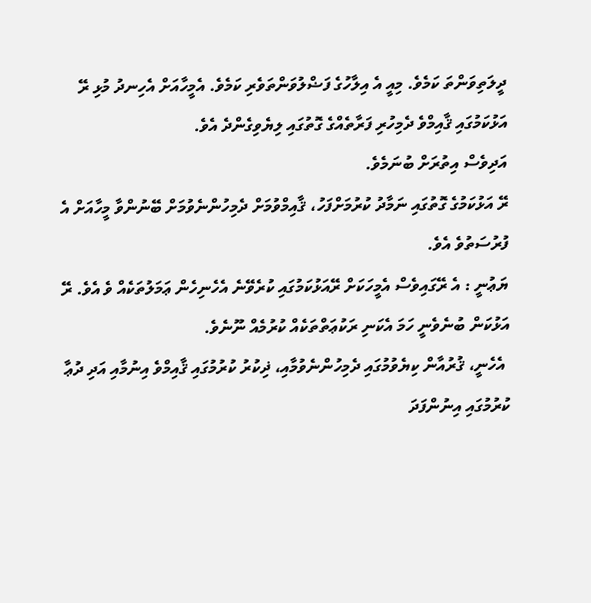ދީލަތިވަންތަ ކަމެވެ. މިއީ އެ އިލާހުގެ ފަޟްލުވަންތަވެރި ކަމެވެ. އެމީހާއަށް އެހިނދު މުޅި ރޭ އަޅުކަމުގައި ޤާއިމްވެ ދެމިހުރި ފަރާތެއްގެ ގޮތުގައި ލިޔެވިގެންދެ އެވެ.
އަދިވެސް އިތުރަށް ބުނަމެވެ.
ރޭ އަޅުކަމުގެ ގޮތުގައި ނަމާދު ކުރުމަށްފަހު، ޤާއިމްވުމަށް ދެމިހުންނެވުމަށް ބޭނުންވާ މީހާއަށް އެ ފުރުސަތުވެ އެވެ.
ޔަޢުނީ : އެ ރޭގައިވެސް އެމީހަކަށް ރޭއަޅުކަމުގައި ކުރެވޭނެ އެހެނިހެން ޢަމަލުތަކެއް ވެ އެވެ. ރޭ އަޅުކަން ބުނެވެނީ ހަމަ އެކަނި ރަކުޢަތްތަކެއް ކުރުމެއް ނޫނެވެ.
 އެހެނީ، ޤުރުއާން ކިޔެވުމުގައި ދެމިހުންނެވުމާއި، ޛިކުރު ކުރުމުގައި ޤާއިމްވެ އިނުމާއި އަދި ދުޢާ ކުރުމުގައި އިނުންފަދަ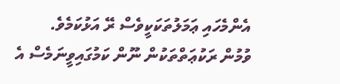އެންމެހައި ޢަމަލުތަކަކީވެސް ރޭ އަޅުކަމެވެ.
ވުމުން ރަކުޢަތްތަކުން ނޫން ކަމުގައިވީނަމެސް އެ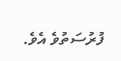ފުރުސަތުވެ އެވެ.